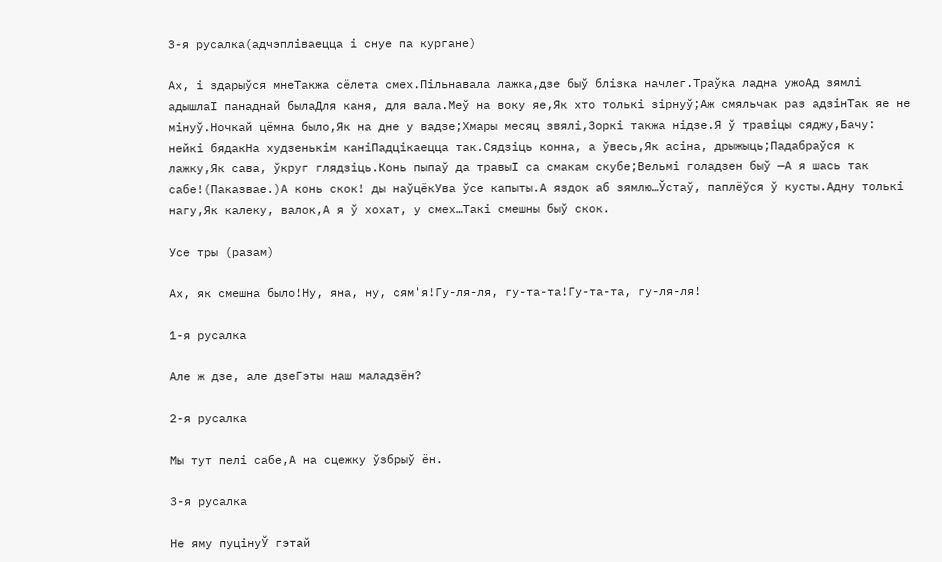3-я русалка(адчэпліваецца і снуе па кургане)

Ах, і здарыўся мнеТакжа сёлета смех.Пільнавала лажка,дзе быў блізка начлег.Траўка ладна ужоАд зямлі адышлаІ панаднай былаДля каня, для вала.Меў на воку яе,Як хто толькі зірнуў;Аж смяльчак раз адзінТак яе не мінуў.Ночкай цёмна было,Як на дне у вадзе;Хмары месяц звялі,Зоркі такжа нідзе.Я ў травіцы сяджу,Бачу: нейкі бядакНа худзенькім каніПадцікаецца так.Сядзіць конна, а ўвесь,Як асіна, дрыжыць;Падабраўся к лажку,Як сава, ўкруг глядзіць.Конь пыпаў да травыІ са смакам скубе;Вельмі голадзен быў —А я шась так сабе!(Паказвае.)А конь скок! ды наўцёкУва ўсе капыты.А яздок аб зямлю…Ўстаў, паплёўся ў кусты.Адну толькі нагу,Як калеку, валок,А я ў хохат, у смех…Такі смешны быў скок.

Усе тры (разам)

Ах, як смешна было!Ну, яна, ну, сям'я!Гу-ля-ля, гу-та-та!Гу-та-та, гу-ля-ля!

1-я русалка

Але ж дзе, але дзеГэты наш маладзён?

2-я русалка

Мы тут пелі сабе,А на сцежку ўзбрыў ён.

3-я русалка

Не яму пуцінуЎ гэтай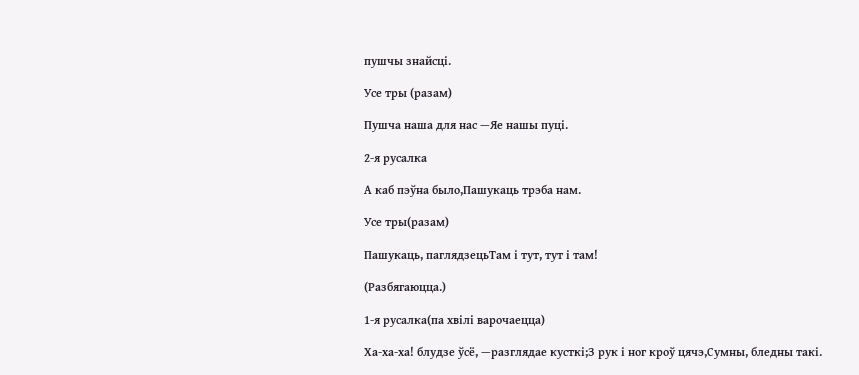пушчы знайсці.

Усе тры (разам)

Пушча наша для нас —Яе нашы пуці.

2-я русалка

А каб пэўна было,Пашукаць трэба нам.

Усе тры(разам)

Пашукаць, паглядзецьТам і тут, тут і там!

(Разбягаюцца.)

1-я русалка(па хвілі варочаецца)

Ха-ха-ха! блудзе ўсё, —разглядае кусткі;З рук і ног кроў цячэ,Сумны, бледны такі.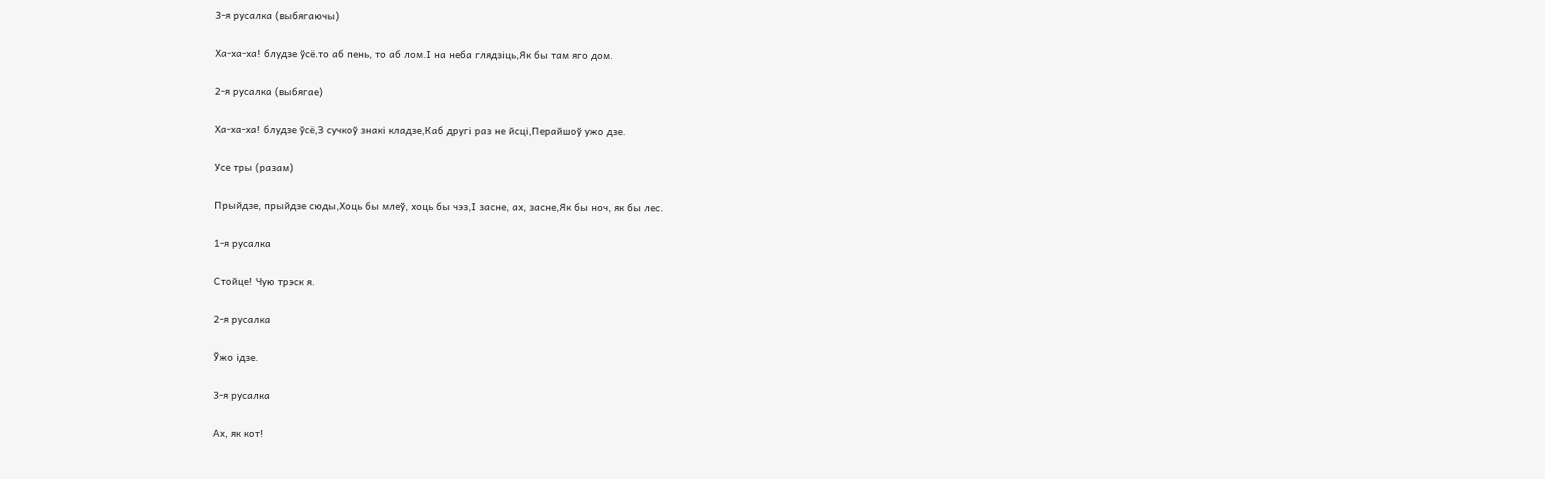3-я русалка (выбягаючы)

Ха-ха-ха! блудзе ўсё.то аб пень, то аб лом.І на неба глядзіць,Як бы там яго дом.

2-я русалка (выбягае)

Ха-ха-ха! блудзе ўсё,З сучкоў знакі кладзе,Каб другі раз не йсці,Перайшоў ужо дзе.

Усе тры (разам)

Прыйдзе, прыйдзе сюды,Хоць бы млеў, хоць бы чэз,І засне, ах, засне,Як бы ноч, як бы лес.

1-я русалка

Стойце! Чую трэск я.

2-я русалка

Ўжо ідзе.

3-я русалка

Ах, як кот!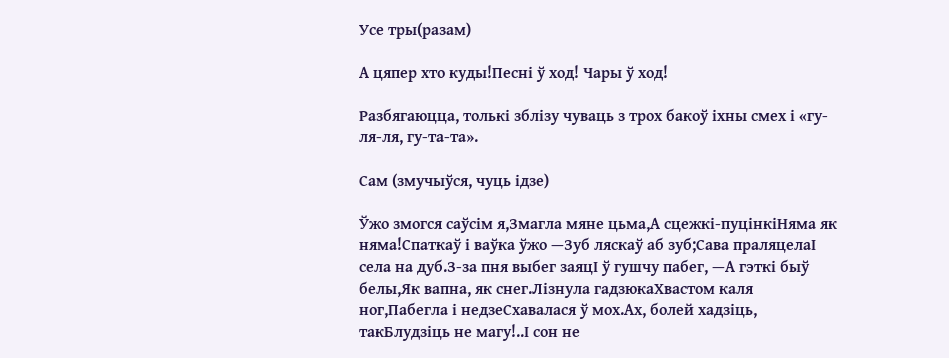Усе тры(разам)

А цяпер хто куды!Песні ў ход! Чары ў ход!

Разбягаюцца, толькі зблізу чуваць з трох бакоў іхны смех і «гу-ля-ля, гу-та-та».

Сам (змучыўся, чуць ідзе)

Ўжо змогся саўсім я,Змагла мяне цьма,А сцежкі-пуцінкіНяма як няма!Спаткаў і ваўка ўжо —Зуб ляскаў аб зуб;Сава праляцелаІ села на дуб.З-за пня выбег заяцІ ў гушчу пабег, —А гэткі быў белы,Як вапна, як снег.Лізнула гадзюкаХвастом каля ног,Пабегла і недзеСхавалася ў мох.Ах, болей хадзіць, такБлудзіць не магу!..І сон не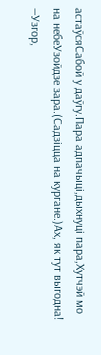астаўсяСабой у даўгу.Пара адпачыці,дыхнуці пара,Хутчэй мо на небеУзойдзе зара.(Садзіцца на кургане.)Ах, як тут выгодна! —Узгор,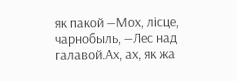як пакой —Мох, лісце, чарнобыль, —Лес над галавой.Ах, ах, як жа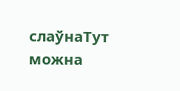слаўнаТут можна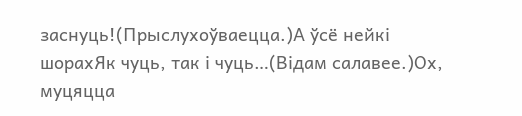заснуць!(Прыслухоўваецца.)А ўсё нейкі шорахЯк чуць, так і чуць…(Відам салавее.)Ох, муцяцца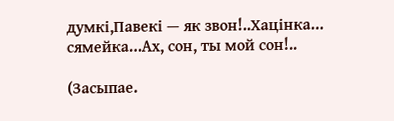думкі,Павекі — як звон!..Хацінка… сямейка…Ах, сон, ты мой сон!..

(Засыпае.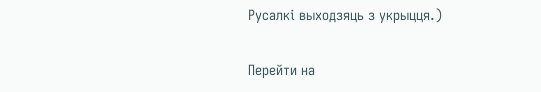Русалкі выходзяць з укрыцця.)

Перейти на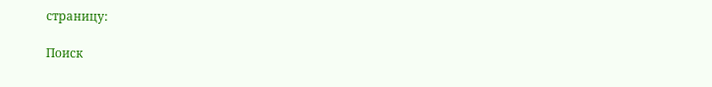страницу:

Поиск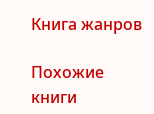Книга жанров

Похожие книги